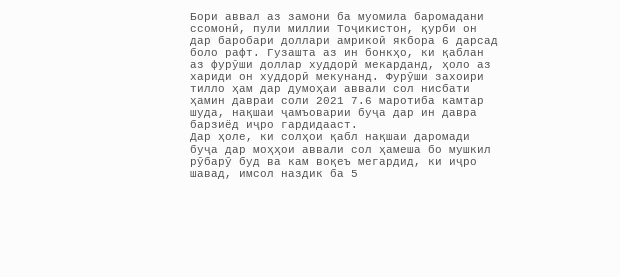Бори аввал аз замони ба муомила баромадани ссомонӣ, пули миллии Тоҷикистон, қурби он дар баробари доллари амрикоӣ якбора 6 дарсад боло рафт. Гузашта аз ин бонкҳо, ки қаблан аз фурӯши доллар худдорӣ мекарданд, ҳоло аз хариди он худдорӣ мекунанд. Фурӯши захоири тилло ҳам дар думоҳаи аввали сол нисбати ҳамин давраи соли 2021 7.6 маротиба камтар шуда, нақшаи ҷамъоварии буҷа дар ин давра барзиёд иҷро гардидааст.
Дар ҳоле, ки солҳои қабл нақшаи даромади буҷа дар моҳҳои аввали сол ҳамеша бо мушкил рӯбарӯ буд ва кам воқеъ мегардид, ки иҷро шавад, имсол наздик ба 5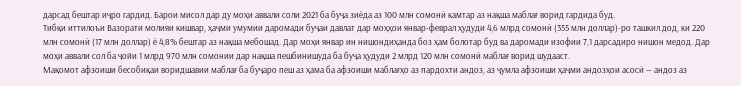дарсад бештар иҷро гардид. Барои мисол дар ду моҳи аввали соли 2021 ба буҷа зиёда аз 100 млн сомонӣ камтар аз нақша маблағ ворид гардида буд.
Тибқи иттилоъи Вазорати молияи кишвар, ҳаҷми умумии даромади буҷаи давлат дар моҳҳои январ-феврал ҳудуди 4,6 млрд сомонӣ (355 млн доллар)-ро ташкил дод, ки 220 млн сомонӣ (17 млн доллар) ё 4,8% бештар аз нақша мебошад. Дар моҳи январ ин нишондиҳанда боз ҳам болотар буд ва даромади изофии 7,1 дарсадиро нишон медод. Дар моҳи аввали сол ба ҷойи 1 млрд 970 млн сомонии дар нақша пешбинишуда ба буҷа ҳудуди 2 млрд 120 млн сомонӣ маблағ ворид шудааст.
Мақомот афзоиши бесобиқаи воридшавии маблағ ба буҷаро пеш аз ҳама ба афзоиши маблағҳо аз пардохти андоз, аз ҷумла афзоиши ҳаҷми андозҳои асосӣ — андоз аз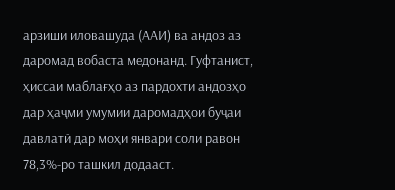арзиши иловашуда (ААИ) ва андоз аз даромад вобаста медонанд. Гуфтанист, ҳиссаи маблағҳо аз пардохти андозҳо дар ҳаҷми умумии даромадҳои буҷаи давлатӣ дар моҳи январи соли равон 78,3%-ро ташкил додааст.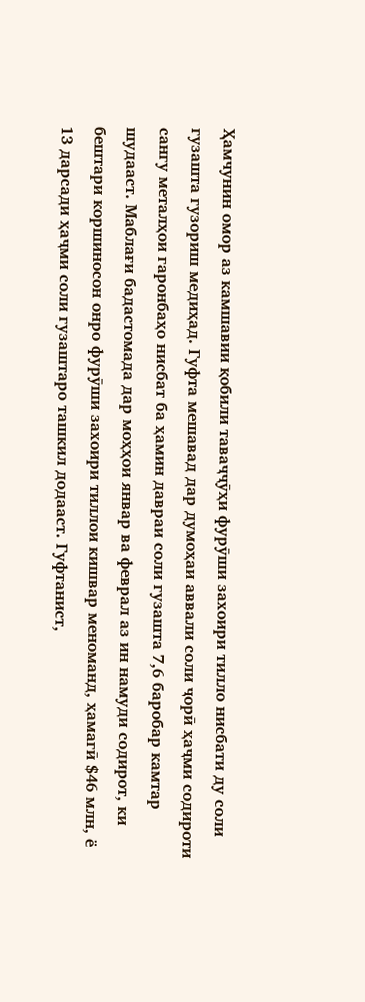Ҳамчунин омор аз камшавии қобили таваҷҷӯҳи фурӯши захоири тилло нисбати ду соли гузашта гузориш медиҳад. Гуфта мешавад дар думоҳаи аввали соли ҷорӣ ҳаҷми содироти сангу металҳои гаронбаҳо нисбат ба ҳамин давраи соли гузашта 7,6 баробар камтар шудааст. Маблағи бадастомада дар моҳҳои январ ва феврал аз ин намуди содирот, ки бештари коршиносон онро фурӯши захоири тиллои кишвар меноманд, ҳамагӣ $46 млн, ё 13 дарсади ҳаҷми соли гузаштаро ташкил додааст. Гуфтанист,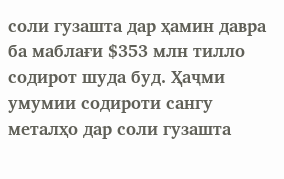соли гузашта дар ҳамин давра ба маблағи $353 млн тилло содирот шуда буд. Ҳаҷми умумии содироти сангу металҳо дар соли гузашта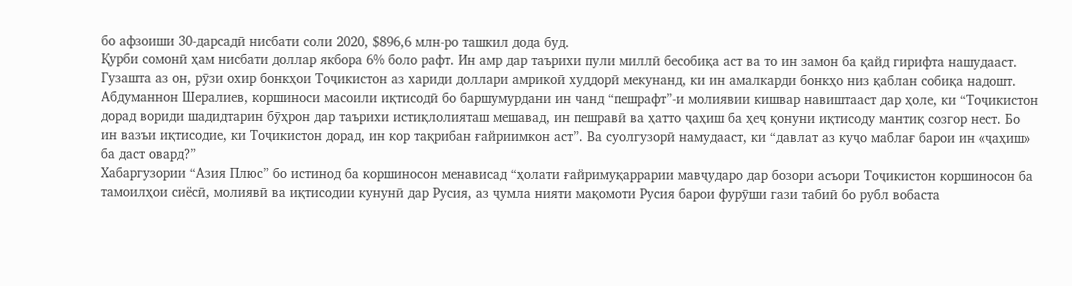бо афзоиши 30-дарсадӣ нисбати соли 2020, $896,6 млн-ро ташкил дода буд.
Қурби сомонӣ ҳам нисбати доллар якбора 6% боло рафт. Ин амр дар таърихи пули миллӣ бесобиқа аст ва то ин замон ба қайд гирифта нашудааст. Гузашта аз он, рӯзи охир бонкҳои Тоҷикистон аз хариди доллари амрикоӣ худдорӣ мекунанд, ки ин амалкарди бонкҳо низ қаблан собиқа надошт.
Абдуманнон Шералиев, коршиноси масоили иқтисодӣ бо баршумурдани ин чанд “пешрафт”-и молиявии кишвар навиштааст дар ҳоле, ки “Тоҷикистон дорад вориди шадидтарин бӯҳрон дар таърихи истиқлолияташ мешавад, ин пешравӣ ва ҳатто ҷаҳиш ба ҳеҷ қонуни иқтисоду мантиқ созгор нест. Бо ин вазъи иқтисодие, ки Тоҷикистон дорад, ин кор тақрибан ғайриимкон аст”. Ва суолгузорӣ намудааст, ки “давлат аз куҷо маблағ барои ин «ҷаҳиш» ба даст овард?”
Хабаргузории “Азия Плюс” бо истинод ба коршиносон менависад “ҳолати ғайримуқаррарии мавҷударо дар бозори асъори Тоҷикистон коршиносон ба тамоилҳои сиёсӣ, молиявӣ ва иқтисодии кунунӣ дар Русия, аз ҷумла нияти мақомоти Русия барои фурӯши гази табиӣ бо рубл вобаста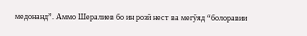медонанд”. Аммо Шералиев бо ин розӣ нест ва мегӯяд “болоравии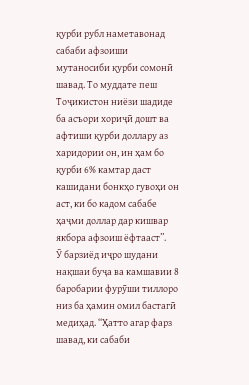қурби рубл наметавонад сабаби афзоиши мутаносиби қурби сомонӣ шавад. То муддате пеш Тоҷикистон ниёзи шадиде ба асъори хориҷӣ дошт ва афтиши қурби доллару аз харидории он, ин ҳам бо қурби 6% камтар даст кашидани бонкҳо гувоҳи он аст, ки бо кадом сабабе ҳаҷми доллар дар кишвар якбора афзоиш ёфтааст”.
Ӯ барзиёд иҷро шудани нақшаи буҷа ва камшавии 8 баробарии фурӯши тиллоро низ ба ҳамин омил бастагӣ медиҳад. “Ҳатто агар фарз шавад, ки сабаби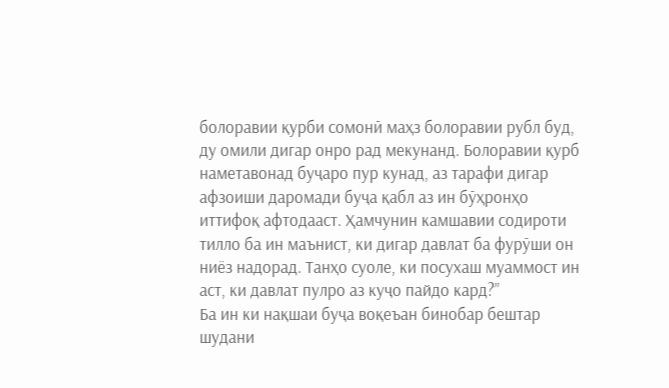болоравии қурби сомонӣ маҳз болоравии рубл буд, ду омили дигар онро рад мекунанд. Болоравии қурб наметавонад буҷаро пур кунад, аз тарафи дигар афзоиши даромади буҷа қабл аз ин бӯҳронҳо иттифоқ афтодааст. Ҳамчунин камшавии содироти тилло ба ин маънист, ки дигар давлат ба фурӯши он ниёз надорад. Танҳо суоле, ки посухаш муаммост ин аст, ки давлат пулро аз куҷо пайдо кард?”
Ба ин ки нақшаи буҷа воқеъан бинобар бештар шудани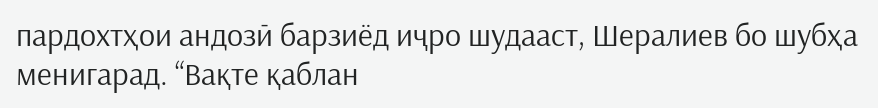пардохтҳои андозӣ барзиёд иҷро шудааст, Шералиев бо шубҳа менигарад. “Вақте қаблан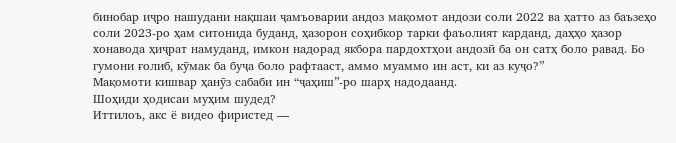бинобар иҷро нашудани нақшаи ҷамъоварии андоз мақомот андози соли 2022 ва ҳатто аз баъзеҳо соли 2023-ро ҳам ситонида буданд, ҳазорон соҳибкор тарки фаъолият карданд, даҳҳо ҳазор хонавода ҳиҷрат намуданд, имкон надорад якбора пардохтҳои андозӣ ба он сатҳ боло равад. Бо гумони ғолиб, кӯмак ба буҷа боло рафтааст, аммо муаммо ин аст, ки аз куҷо?”
Мақомоти кишвар ҳанӯз сабаби ин “ҷаҳиш”-ро шарҳ надодаанд.
Шоҳиди ҳодисаи муҳим шудед?
Иттилоъ, акс ё видео фиристед —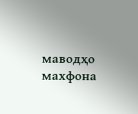маводҳо махфона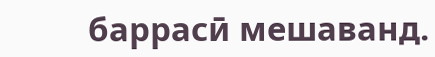баррасӣ мешаванд.